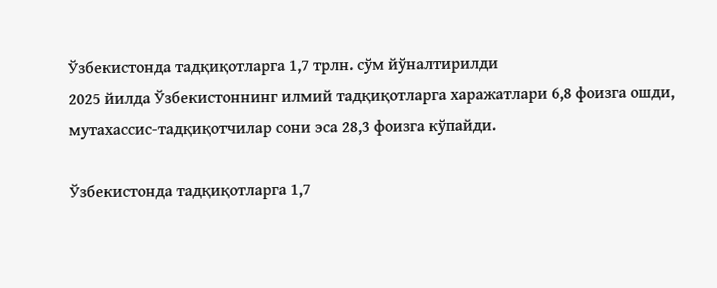Ўзбекистонда тадқиқотларга 1,7 трлн. сўм йўналтирилди
2025 йилда Ўзбекистоннинг илмий тадқиқотларга харажатлари 6,8 фоизга ошди, мутахассис-тадқиқотчилар сони эса 28,3 фоизга кўпайди.

Ўзбекистонда тадқиқотларга 1,7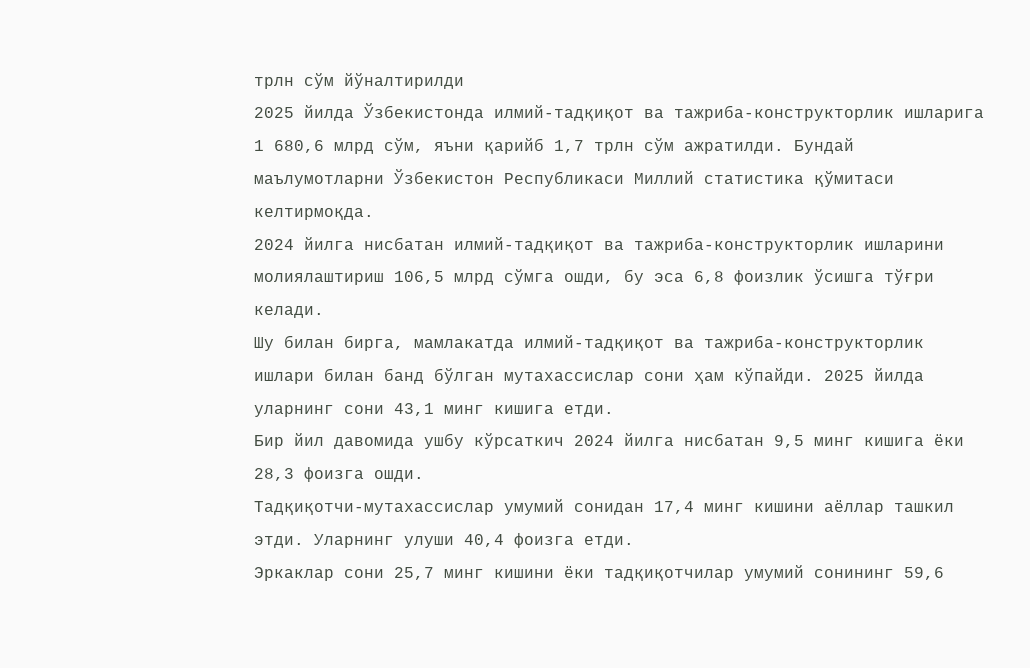трлн сўм йўналтирилди
2025 йилда Ўзбекистонда илмий-тадқиқот ва тажриба-конструкторлик ишларига 1 680,6 млрд сўм, яъни қарийб 1,7 трлн сўм ажратилди. Бундай маълумотларни Ўзбекистон Республикаси Миллий статистика қўмитаси келтирмоқда.
2024 йилга нисбатан илмий-тадқиқот ва тажриба-конструкторлик ишларини молиялаштириш 106,5 млрд сўмга ошди, бу эса 6,8 фоизлик ўсишга тўғри келади.
Шу билан бирга, мамлакатда илмий-тадқиқот ва тажриба-конструкторлик ишлари билан банд бўлган мутахассислар сони ҳам кўпайди. 2025 йилда уларнинг сони 43,1 минг кишига етди.
Бир йил давомида ушбу кўрсаткич 2024 йилга нисбатан 9,5 минг кишига ёки 28,3 фоизга ошди.
Тадқиқотчи-мутахассислар умумий сонидан 17,4 минг кишини аёллар ташкил этди. Уларнинг улуши 40,4 фоизга етди.
Эркаклар сони 25,7 минг кишини ёки тадқиқотчилар умумий сонининг 59,6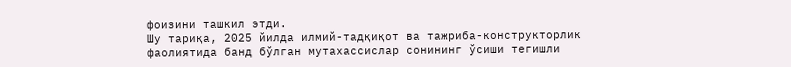фоизини ташкил этди.
Шу тариқа, 2025 йилда илмий-тадқиқот ва тажриба-конструкторлик фаолиятида банд бўлган мутахассислар сонининг ўсиши тегишли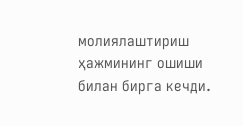молиялаштириш ҳажмининг ошиши билан бирга кечди.